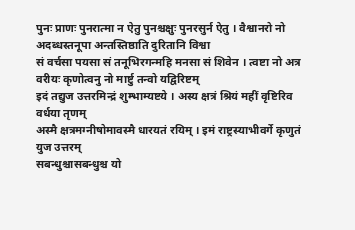पुनः प्राणः पुनरात्मा न ऐतु पुनश्चक्षुः पुनरसुर्न ऐतु । वैश्वानरो नो अदब्धस्तनूपा अन्तस्तिष्ठाति दुरितानि विश्वा
सं वर्चसा पयसा सं तनूभिरगन्महि मनसा सं शिवेन । त्वष्टा नो अत्र वरीयः कृणोत्वनु नो मार्ष्टु तन्वो यद्विरिष्टम्
इदं तद्युज उत्तरमिन्द्रं शुम्भाम्यष्टये । अस्य क्षत्रं श्रियं महीं वृष्टिरिव वर्धया तृणम्
अस्मै क्षत्रमग्नीषोमावस्मै धारयतं रयिम् । इमं राष्ट्रस्याभीवर्गे कृणुतं युज उत्तरम्
सबन्धुश्चासबन्धुश्च यो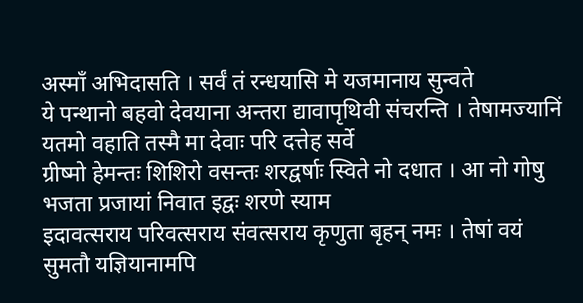अस्माँ अभिदासति । सर्वं तं रन्धयासि मे यजमानाय सुन्वते
ये पन्थानो बहवो देवयाना अन्तरा द्यावापृथिवी संचरन्ति । तेषामज्यानिं यतमो वहाति तस्मै मा देवाः परि दत्तेह सर्वे
ग्रीष्मो हेमन्तः शिशिरो वसन्तः शरद्वर्षाः स्विते नो दधात । आ नो गोषु भजता प्रजायां निवात इद्वः शरणे स्याम
इदावत्सराय परिवत्सराय संवत्सराय कृणुता बृहन् नमः । तेषां वयं सुमतौ यज्ञियानामपि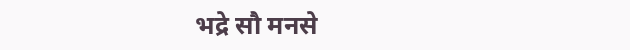भद्रे सौ मनसे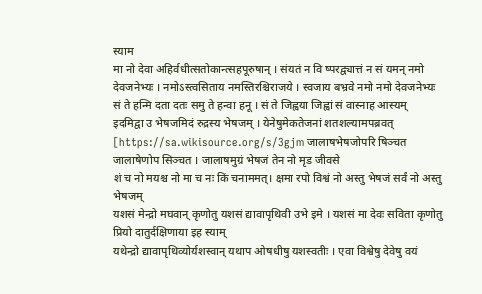स्याम
मा नो देवा अहिर्वधीत्सतोकान्त्सहपूरुषान् । संयतं न वि ष्परद्व्यात्तं न सं यमन् नमो देवजनेभ्यः । नमोऽस्त्वसिताय नमस्तिरश्चिराजये । स्वजाय बभ्रवे नमो नमो देवजनेभ्यः
सं ते हन्मि दता दतः समु ते हन्वा हनू । सं ते जिह्वया जिह्वां सं वास्नाह आस्यम्
इदमिद्वा उ भेषजमिदं रुद्रस्य भेषजम् । येनेषुमेकतेजनां शतशल्यामपब्रवत्
[https://sa.wikisource.org/s/3gjm जालाषभेषजोपरि षिञ्चत जालाषेणोप सिञ्चत । जालाषमुग्रं भेषजं तेन नो मृड जीवसे
शं च नो मयश्च नो मा च नः किं चनाममत्। क्षमा रपो विश्वं नो अस्तु भेषजं सर्वं नो अस्तु भेषजम्
यशसं मेन्द्रो मघवान् कृणोतु यशसं द्यावापृथिवी उभे इमे । यशसं मा देवः सविता कृणोतु प्रियो दातुर्दक्षिणाया इह स्याम्
यथेन्द्रो द्यावापृथिव्योर्यशस्वान् यथाप ओषधीषु यशस्वतीः । एवा विश्वेषु देवेषु वयं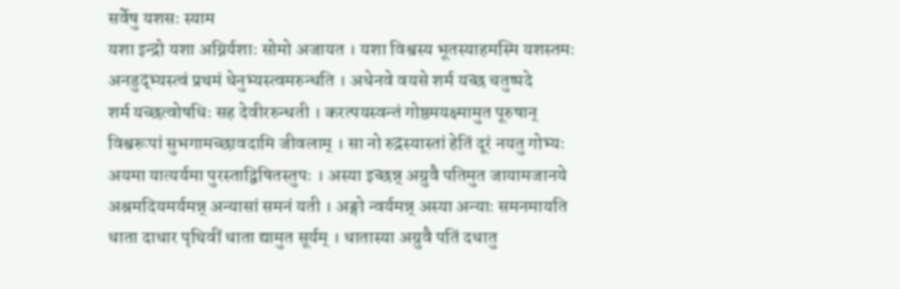सर्वेषु यशसः स्याम
यशा इन्द्रो यशा अग्निर्यशाः सोमो अजायत । यशा विश्वस्य भूतस्याहमस्मि यशस्तमः
अनडुद्भ्यस्त्वं प्रथमं धेनुभ्यस्त्वमरुन्धति । अधेनवे वयसे शर्म यच्छ चतुष्पदे
शर्म यच्छत्वोषधिः सह देवीररुन्धती । करत्पयस्वन्तं गोष्ठमयक्ष्मामुत पूरुषान्
विश्वरूपां सुभगामच्छावदामि जीवलाम् । सा नो रुद्रस्यास्तां हेतिं दूरं नयतु गोभ्यः
अयमा यात्यर्यमा पुरस्ताद्विषितस्तुपः । अस्या इच्छन्न् अग्रुवै पतिमुत जायामजानये
अश्रमदियमर्यमन्न् अन्यासां समनं यती । अङ्गो न्वर्यमन्न् अस्या अन्याः समनमायति
धाता दाधार पृथिवीं धाता द्यामुत सूर्यम् । धातास्या अग्रुवै पतिं दधातु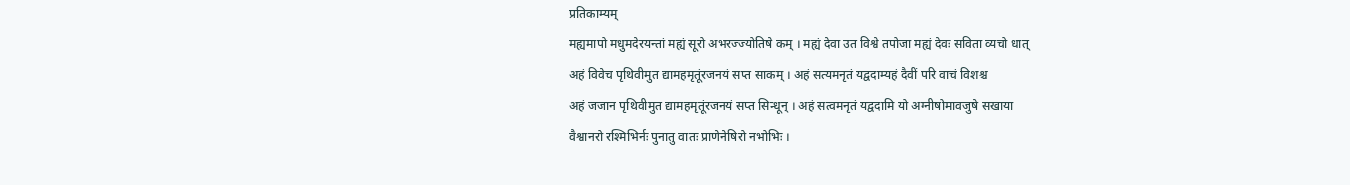प्रतिकाम्यम्
मह्यमापो मधुमदेरयन्तां मह्यं सूरो अभरज्ज्योतिषे कम् । मह्यं देवा उत विश्वे तपोजा मह्यं देवः सविता व्यचो धात्
अहं विवेच पृथिवीमुत द्यामहमृतूंरजनयं सप्त साकम् । अहं सत्यमनृतं यद्वदाम्यहं दैवीं परि वाचं विशश्च
अहं जजान पृथिवीमुत द्यामहमृतूंरजनयं सप्त सिन्धून् । अहं सत्वमनृतं यद्वदामि यो अग्नीषोमावजुषे सखाया
वैश्वानरो रश्मिभिर्नः पुनातु वातः प्राणेनेषिरो नभोभिः ।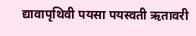द्यावापृथिवी पयसा पयस्वती ऋतावरी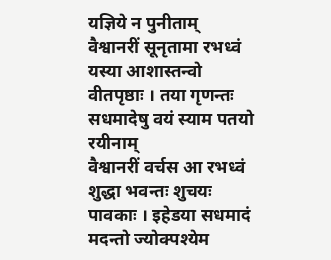यज्ञिये न पुनीताम्
वैश्वानरीं सूनृतामा रभध्वं यस्या आशास्तन्वो वीतपृष्ठाः । तया गृणन्तः सधमादेषु वयं स्याम पतयो रयीनाम्
वैश्वानरीं वर्चस आ रभध्वं शुद्धा भवन्तः शुचयः पावकाः । इहेडया सधमादं मदन्तो ज्योक्पश्येम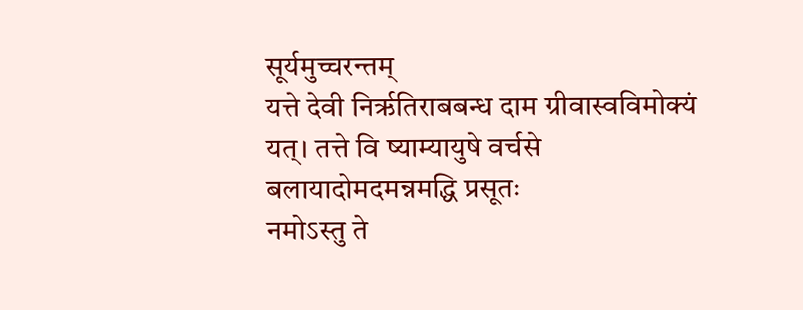सूर्यमुच्चरन्तम्
यत्ते देवी निर्ऋतिराबबन्ध दाम ग्रीवास्वविमोक्यं यत्। तत्ते वि ष्याम्यायुषे वर्चसे बलायादोमदमन्नमद्धि प्रसूतः
नमोऽस्तु ते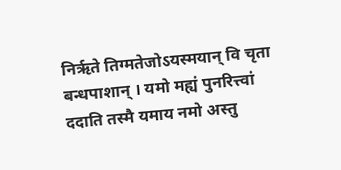निर्ऋते तिग्मतेजोऽयस्मयान् वि चृता बन्धपाशान् । यमो मह्यं पुनरित्त्वां ददाति तस्मै यमाय नमो अस्तु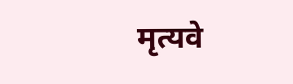मृत्यवे